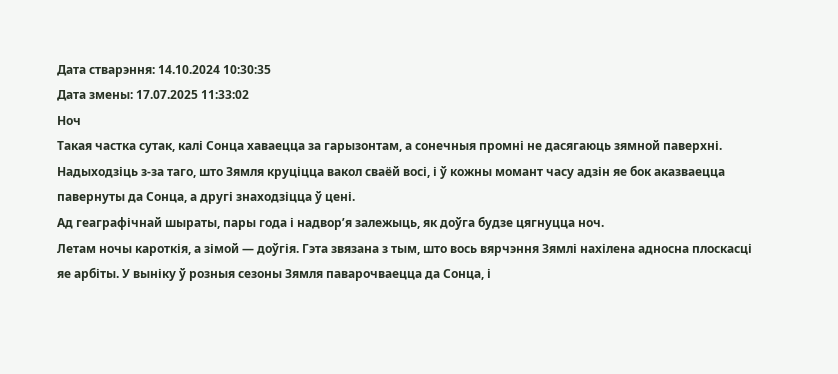Дата стварэння: 14.10.2024 10:30:35
Дата змены: 17.07.2025 11:33:02
Ноч
Такая частка сутак, калі Сонца хаваецца за гарызонтам, а сонечныя промні не дасягаюць зямной паверхні. Надыходзіць з-за таго, што Зямля круціцца вакол сваёй восі, і ў кожны момант часу адзін яе бок аказваецца павернуты да Сонца, а другі знаходзіцца ў цені.
Ад геаграфічнай шыраты, пары года і надвор’я залежыць, як доўга будзе цягнуцца ноч.
Летам ночы кароткія, а зімой — доўгія. Гэта звязана з тым, што вось вярчэння Зямлі нахілена адносна плоскасці яе арбіты. У выніку ў розныя сезоны Зямля паварочваецца да Сонца, і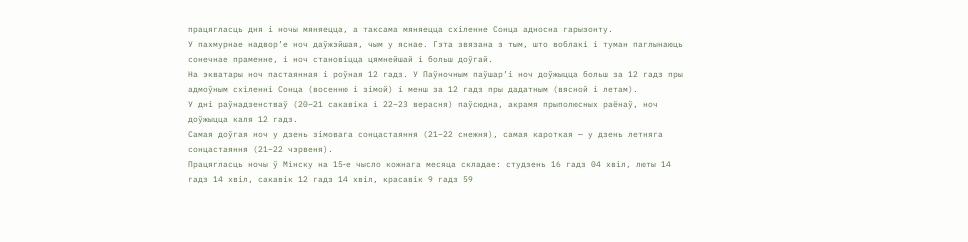працягласць дня і ночы мяняецца, а таксама мяняецца схіленне Сонца адносна гарызонту.
У пахмурнае надвор’е ноч даўжэйшая, чым у яснае. Гэта звязана з тым, што воблакі і туман паглынаюць сонечнае праменне, і ноч становіцца цямнейшай і больш доўгай.
На экватары ноч пастаянная і роўная 12 гадз. У Паўночным паўшар’і ноч доўжыцца больш за 12 гадз пры адмоўным схіленні Сонца (восенню і зімой) і менш за 12 гадз пры дадатным (вясной і летам).
У дні раўнадзенстваў (20–21 сакавіка і 22–23 верасня) паўсюдна, акрамя прыполюсных раёнаў, ноч доўжыцца каля 12 гадз.
Самая доўгая ноч у дзень зімовага сонцастаяння (21–22 снежня), самая кароткая — у дзень летняга сонцастаяння (21–22 чэрвеня).
Працягласць ночы ў Мінску на 15‑е чысло кожнага месяца складае: студзень 16 гадз 04 хвіл, люты 14 гадз 14 хвіл, сакавік 12 гадз 14 хвіл, красавік 9 гадз 59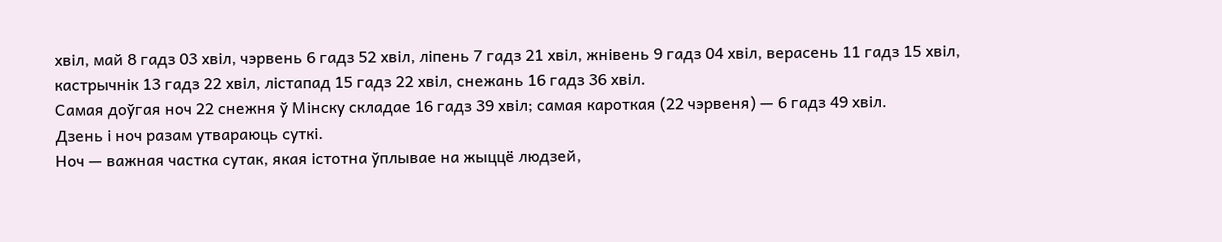хвіл, май 8 гадз 03 хвіл, чэрвень 6 гадз 52 хвіл, ліпень 7 гадз 21 хвіл, жнівень 9 гадз 04 хвіл, верасень 11 гадз 15 хвіл, кастрычнік 13 гадз 22 хвіл, лістапад 15 гадз 22 хвіл, снежань 16 гадз 36 хвіл.
Самая доўгая ноч 22 снежня ў Мінску складае 16 гадз 39 хвіл; самая кароткая (22 чэрвеня) — 6 гадз 49 хвіл.
Дзень і ноч разам утвараюць суткі.
Ноч — важная частка сутак, якая істотна ўплывае на жыццё людзей,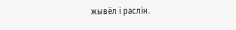жывёл і раслін.